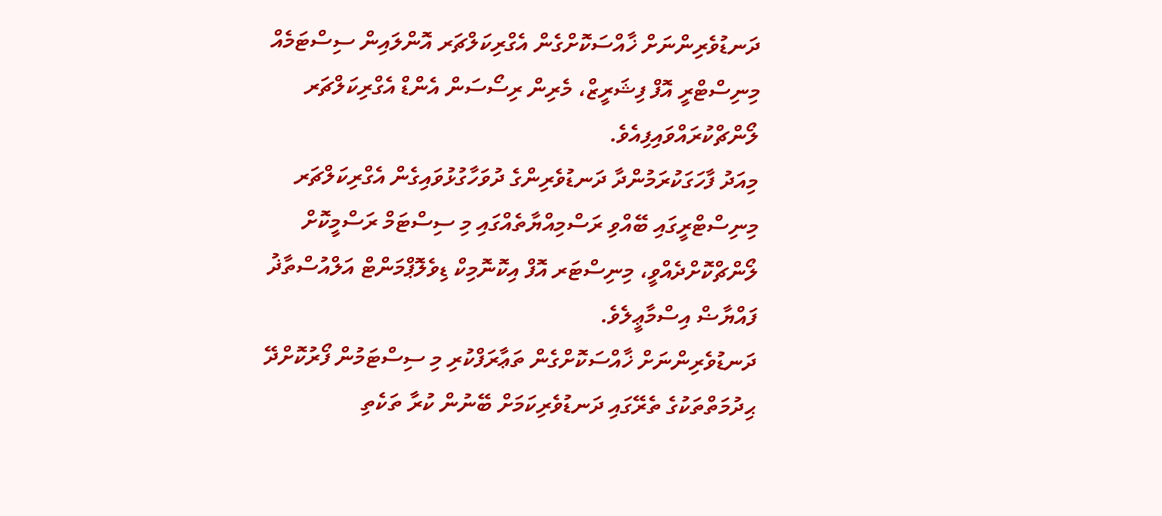ދަނޑުވެރިންނަށް ޚާއްސަކޮށްގެން އެގްރިކަލްޗަރ އޮންލައިން ސިސްޓަމެއް މިނިސްޓްރީ އޮފް ފިޝަރީޒް، މެރިން ރިސޯސަން އެންޑް އެގްރިކަލްޗަރ ލޯންޗްކުރައްވައިފިއެވެ.
މިއަދު ފާހަގަކުރަމުންދާ ދަނޑުވެރިންގެ ދުވަހާގުޅުވައިގެން އެގްރިކަލްޗަރ މިނިސްޓްރީގައި ބޭއްވި ރަސްމިއްޔާތެއްގައި މި ސިސްޓަމް ރަސްމީކޮށް ލޯންޗްކޮށްދެއްވީ، މިނިސްޓަރ އޮފް އިކޮނޮމިކް ޑިވެލޮޕްމަންޓް އަލްއުސްތާޛު ފައްޔާޟް އިސްމާޢީލެވެ.
ދަނޑުވެރިންނަށް ޚާއްސަކޮށްގެން ތަޢާރަފްކުރި މި ސިސްޓަމުން ފޯރުކޮށްދޭ ޙިދުމަތްތަކުގެ ތެރޭގައި ދަނޑުވެރިކަމަށް ބޭނުން ކުރާ ތަކެތި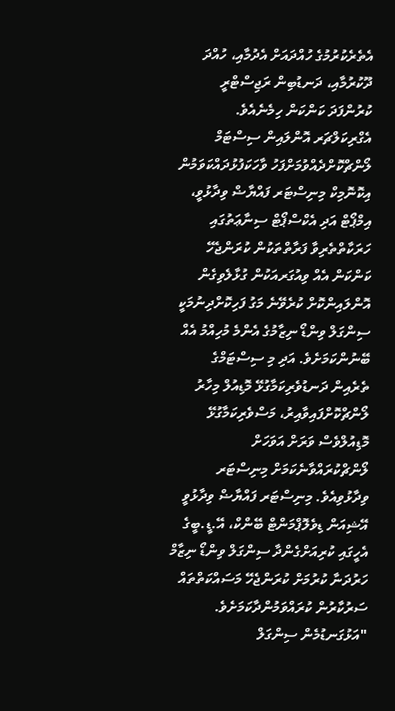އެތެރެކުރުމުގެ ހުއްދައަށް އެދުމާއި، ހުއްދަ ދޫކުރުމާއި، ދަނޑުބިން ރަޖިސްޓްރީ ކުރުންފަދަ ކަންކަން ހިމެނެއެވެ.
އެގްރިކަލްޗަރ އޮންލައިން ސިސްޓަމް ލޯންޗްކޮށްދެއްވުމަށްފަހު ވާހަކަފުޅުދައްކަވަމުން އިކޮނޮމިކް މިނިސްޓަރ ފައްޔާޟް ވިދާޅުވީ، އިމްޕޯޓް އަދި އެކްސްޕޯޓް ސިނާޢަތުގައި ހަރަކާތްތެރިވާ ފަރާތްތަކުން ކުރަންޖެހޭ ކަންކަން އެއް ވިއުގަރއަކުން ގުޅާލެވިގެން އޮންލައިންކޮށް ކުރެވޭނެ މަގު ފަހިކޮށްދިނުމަކީ ސިންގަލް ވިންޑޯ ނިޒާމުގެ އެންމެ މުހިއްމު އެއް ބޭނުންކަމަށެވެ. އަދި މި ސިސްޓަމްގެ ތެރެއިން ދަނޑުވެރިކަމާގުޅޭ މޮޑިއުލް މިހާރު ލޯންޗްކޮށްފައިވާއިރު، މަސްވެރިކަމާގުޅޭ މޮޑިއުލްވެސް ވަރަށް އަވަހަށް ލޯންޗްކުރައްވާނެކަމަށް މިނިސްޓަރ ވިދާޅުވިއެވެ. މިނިސްޓަރ ފައްޔާޟް ވިދާޅުވީ އޭޝިއަން ޑިވެލޮޕްމަންޓް ބޭންކް، އޭ.ޑީ.ބީގެ އެހީގައި ކުރިއަށްގެންދާ ސިންގަލް ވިންޑޯ ނިޒާމް ހަރުދަނާ ކުރުމަށް ކުރަންޖެހޭ މަސައްކަތްތައް ސަރުކާރުން ކުރައްވަމުންދާކަމަށެވެ.
"އަޅުގަނޑުމެން ސިންގަލް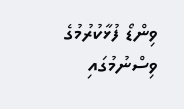ވިންޑޯ ފުޅާކުރުމުގެ ވިސްނުމުގައި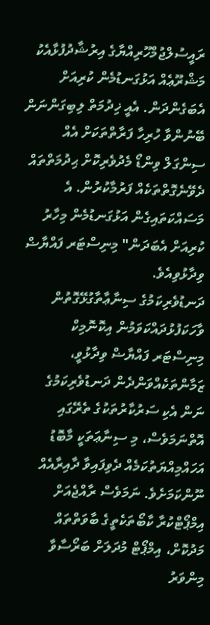ރައީސުލްޖުމްހޫރިއްޔާގެ އިރުޝާދުފުޅާއެކު މަޝްރޫޢެއް އަޅުގަނޑުމެން ކުރިއަށް އެބަގެންދަން. އެއީ ޚިދުމަތް ލިބިގަންނަން ބޭނުންވާ ހުރިހާ ފަރާތްތަކަށް އެއް ސިންގަލް ވިންޑޯ މެދުވެރިކޮށް ޙިދުމަތްތައް ދެވޭނެގޮތްތަކެއް ފަރުމާކުރުން. އެ މަސައްކަތައިގެން އަޅުގަނޑުމެން މިހާރު ކުރިއަށް އެބަދަން" މިނިސްޓަރ ފައްޔާޟް ވިދާޅުވިއެވެ.
ދަނޑުވެރިކަމުގެ ސިނާޢާތާގުޅޭގޮތުން ވާހަކަފުޅުދައްކަވަމުން އިކޮނޮމިކް މިނިސްޓަރ ފައްޔާޟް ވިދާޅުވީ، ޒަމާންތަކެއްވަންދެން ދަނޑުވެރިކަމުގެ ނަން އެކި ސަރުކާރުތަކުގެ ތެރޭގައި އޮތްނަމަވެސް، މި ސިނާޢަތަކީ މާބޮޑު އަހައްމިއްޔަތުކަމެއް ދެވިފައިވާ ދާއިރާއެއް ނޫންކަމަށެވެ. ނަމަވެސް ރާއްޖެއަށް އިމްޕޯޓްކުރާ ކާބޯތަކެތީގެ ބާވަތްތައް މަދުކޮށް، އިމްޕޯޓް މުދަލަށް ބަރޯސާވާ މިންވަރު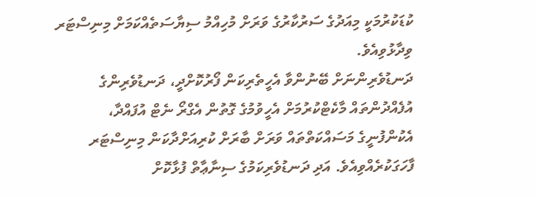ކުޑަކުރުމަކީ މިއަދުގެ ސަރުކާރުގެ ވަރަށް މުހިއްމު ސިޔާސަތެއްކަމަށް މިނިސްޓަރ ވިދާޅުވިއެވެ.
ދަނޑުވެރިންނަށް ބޭނުންވާ އެހީތެރިކަން ފޯރުކޮށްދީ، ދަނޑުވެރިންގެ އުފެއްދުންތައް މާކެޓްކުރުމަށް އެހީވުމުގެ ގޮތުން އެގްރޯ ނެޓް އުފައްދާ، އެކުންފުނީގެ މަސައްކަތްތައް ވަރަށް ބާރަށް ކުރިއަށްދާކަން މިނިސްޓަރ ފާހަގަކުރެއްވިއެވެ. އަދި ދަނޑުވެރިކަމުގެ ސިނާޢާތް ފުޅާކޮށް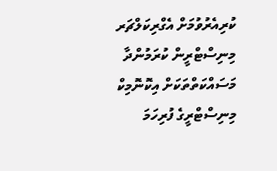ކުރިއެރުވުމަށް އެގްރިކަލްޗަރ މިނިސްޓްރީން ކުރަމުންދާ މަސައްކަތްތަކަށް އިކޮނޮމިކް މިނިސްޓްރީގެ ފުރިހަމަ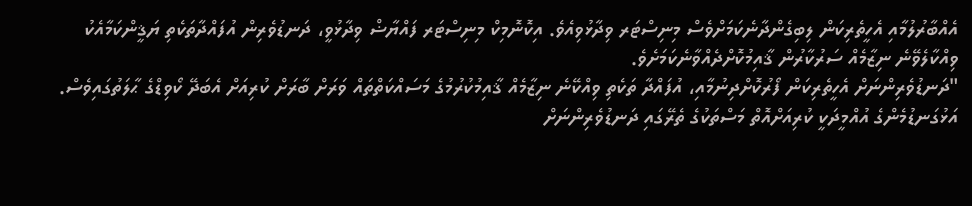އެއްބާރުލުމާއި އެހީތެރިކަން ލިބިގެންދާނެކަމަށްވެސް މިނިސްޓަރ ވިދާޅުވިއެވެ. އިކޮނޮމިކް މިނިސްޓަރ ފައްޔާޟް ވިދާޅުވީ، ދަނޑުވެރިން އުފައްދާތަކެތި ޔަޤީންކަމާއެކު ވިއްކާލެވޭނެ ނިޒާމެއް ސަރުކާރުން ޤާއިމުކޮށްދެއްވާނެކަމަށެވެ.
"ދަނޑުވެރިންނަށް އެހީތެރިކަން ފޯރުކޮށްދިނުމާއި، އުފައްދާ ތަކެތި ވިއްކޭނެ ނިޒާމެއް ޤާއިމުކުރުމުގެ މަސައްކަތްތައް ވަރަށް ބާރަށް ކުރިއަށް އެބަދޭ ކޯވިޑްގެ ޙާލަތުގައިވެސް. އަޅުގަނޑުމެންގެ އުއްމީދަކީ ކުރިއަށްއޮތް މަސްތަކުގެ ތެރޭގައި ދަނޑުވެރިންނަށް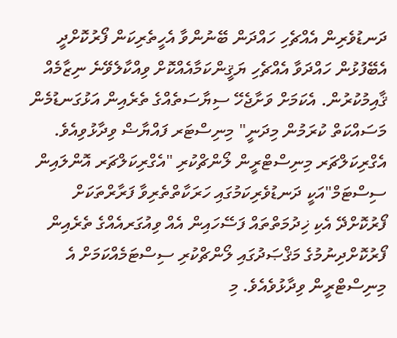ދަނޑުވެރިން އެއްޗެހި ހައްދަން ބޭނުންވާ އެހީތެރިކަން ފޯރުކޮށްދީ އެބޭފުޅުން ހައްދަވާ އެއްޗެހި ޔަޤީންކަމާއެއްކޮށް ވިއްކާލެވޭނެ ނިޒާމެއް ޤާއިމުކުރުން. އެކަމަށް ވަށާޖެހޭ ސިޔާސަތެއްގެ ތެރެއިން އަޅުގަނޑުމެން މަސައްކަތް ކުރަމުން މިދަނީ" މިނިސްޓަރ ފައްޔާޟް ވިދާޅުވިއެވެ.
އެގްރިކަލްޗަރ މިނިސްޓްރީން ލޯންޗްކުރި "އެގްރިކަލްޗަރ އޮންލައިން ސިސްޓަމް"އަކީ ދަނޑުވެރިކަމުގައި ހަރަކާތްތެރިވާ ފަރާރްތަކަށް ފޯރުކޮށްދޭ އެކި ޚިދުމަތްތައް ފަސޭހައިން އެއް ވިއުގަރއެއްގެ ތެރެއިން ފޯރުކޮށްދިނުމުގެ މަޤްޞަދުގައި ލޯންޗްކުރި ސިސްޓަމެއްކަމަށް އެ މިނިސްޓްރީން ވިދާޅުވެއެވެ. މި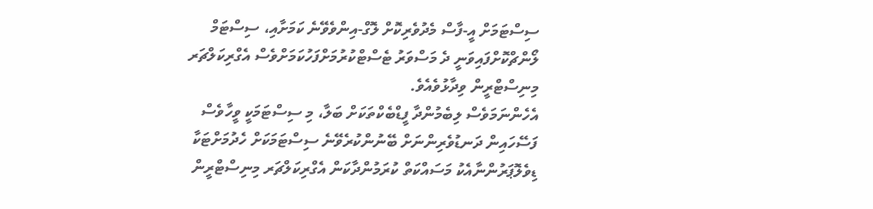ސިސްޓަމަށް އީ-ފާސް މެދުވެރިކޮށް ލޮގް-އިންވެވޭނެ ކަމަށާއި، ސިސްޓަމް ލޯންޗްކޮށްފައިވަނީ ދެ މަސްވަރު ޓެސްޓްކުރުމަށްފަހުކަމަށްވެސް އެގްރިކަލްޗަރ މިނިސްޓްރީން ވިދާޅުވެއެވެ.
އެހެންނަމަވެސް ލިބެމުންދާ ފީޑްބެކްތަކަށް ބަލާ، މި ސިސްޓަމަކީ ވީހާވެސް ފަސޭހައިން ދަނޑުވެރިންނަށް ބޭނުންކުރެވޭނެ ސިސްޓަމަކަށް ހެދުމަށްޓަކާ ޑިވެލޮޕަރުންނާއެކު މަސައްކަތް ކުރަމުންދާކަން އެގްރިކަލްޗަރ މިނިސްޓްރީން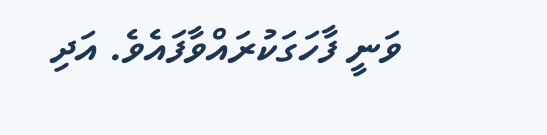ވަނީ ފާހަގަކުރައްވާފައެވެ. އަދި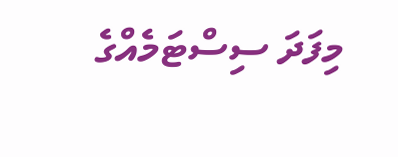މިފަދަ ސިސްޓަމެއްގެ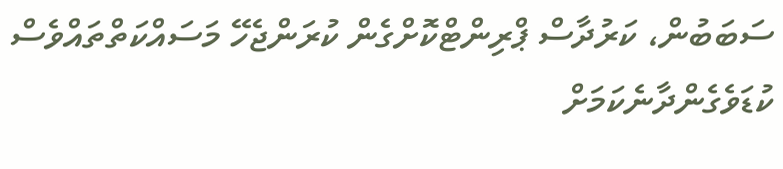ސަބަބުން، ކަރުދާސް ޕްރިންޓްކޮށްގެން ކުރަންޖެހޭ މަސައްކަތްތައްވެސް ކުޑަވެގެންދާނެކަމަށް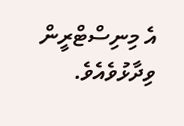އެ މިނިސްޓްރީން ވިދާޅުވެއެވެ.